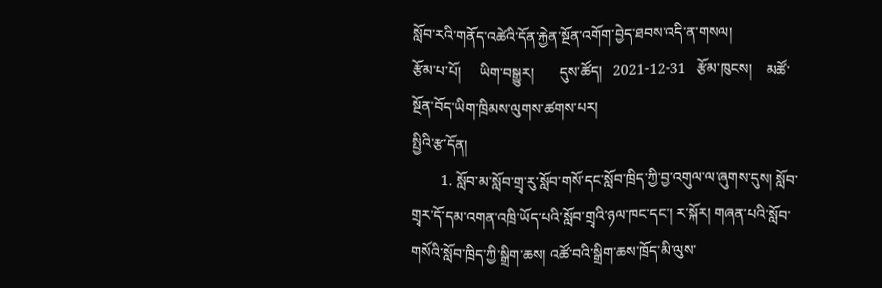སློབ་རའི་གནོད་འཚེའི་དོན་རྐྱེན་སྔོན་འགོག་བྱེད་ཐབས་འདི་ན་གསལ།
རྩོམ་པ་པོ།     ཡིག་བསྒྱུར།       དུས་ཚོད།   2021-12-31   རྩོམ་ཁུངས།    མཚོ་སྔོན་བོད་ཡིག་ཁྲིམས་ལུགས་ཚགས་པར།
སྤྱིའི་རྩ་དོན།
        1. སློབ་མ་སློབ་གྲྭ་རུ་སློབ་གསོ་དང་སློབ་ཁྲིད་ཀྱི་བྱ་འགུལ་ལ་ཞུགས་དུས། སློབ་གྲྭར་དོ་དམ་འགན་འཁྲི་ཡོད་པའི་སློབ་གྲྭའི་ཉལ་ཁང་དང་། ར་སྐོར། གཞན་པའི་སློབ་གསོའི་སློབ་ཁྲིད་ཀྱི་སྒྲིག་ཆས། འཚོ་བའི་སྒྲིག་ཆས་ཁྲོད་མི་ལུས་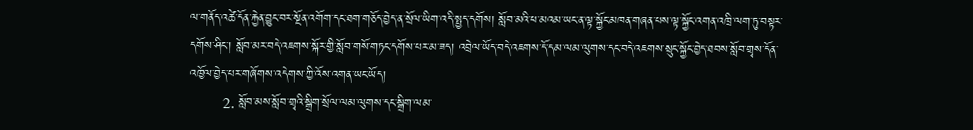ལ་གནོད་འཚེ་དོན་རྐྱེན་བྱུང་བར་སྔོན་འགོག་དང་ཐག་གཅོད་བྱེད་ན་སྲོལ་ཡིག་འདི་སྤྱད་དགོས། སློབ་མའི་ཕ་མའམ་ཡང་ན་ལྟ་སྐྱོང་མཁན་གཞན་པས་ལྟ་སྐྱོང་འགན་འཁྲི་ལག་ཏུ་བསྟར་དགོས་ཤིང་། སློབ་མར་བདེ་འཇགས་སྐོར་གྱི་སློབ་གསོ་གཏང་དགོས་པར་མ་ཟད། འབྲེལ་ཡོད་བདེ་འཇགས་དོ་དམ་ལམ་ལུགས་དང་བདེ་འཇགས་སྲུང་སྐྱོང་བྱེད་ཐབས་སློབ་གྲྭས་དོན་འཁྱོལ་བྱེད་པར་གཞོགས་འདེགས་ཀྱི་འོས་འགན་ཡང་ཡོད།
        2. སློབ་མས་སློབ་གྲྭའི་སྒྲིག་སྲོལ་ལམ་ལུགས་དང་སྒྲིག་ལམ་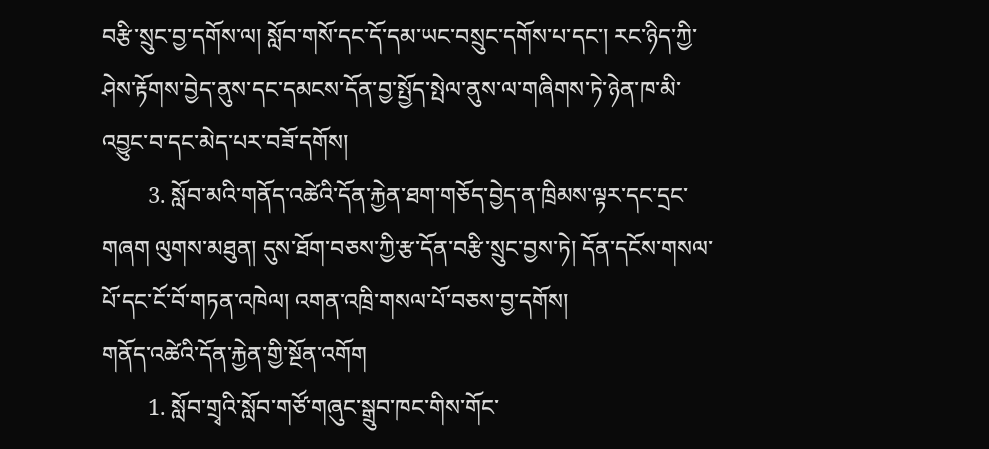བརྩི་སྲུང་བྱ་དགོས་ལ། སློབ་གསོ་དང་དོ་དམ་ཡང་བསྲུང་དགོས་པ་དང་། རང་ཉིད་ཀྱི་ཤེས་རྟོགས་བྱེད་ནུས་དང་དམངས་དོན་བྱ་སྤྱོད་སྤེལ་ནུས་ལ་གཞིགས་ཏེ་ཉེན་ཁ་མི་འབྱུང་བ་དང་མེད་པར་བཟོ་དགོས།
        3. སློབ་མའི་གནོད་འཚེའི་དོན་རྐྱེན་ཐག་གཅོད་བྱེད་ན་ཁྲིམས་ལྟར་དང་དྲང་གཞག ལུགས་མཐུན། དུས་ཐོག་བཅས་ཀྱི་རྩ་དོན་བརྩི་སྲུང་བྱས་ཏེ། དོན་དངོས་གསལ་པོ་དང་ངོ་བོ་གཏན་འཁེལ། འགན་འཁྲི་གསལ་པོ་བཅས་བྱ་དགོས།
གནོད་འཚེའི་དོན་རྐྱེན་གྱི་སྔོན་འགོག
        1. སློབ་གྲྭའི་སློབ་གཙོ་གཞུང་སྒྲུབ་ཁང་གིས་གོང་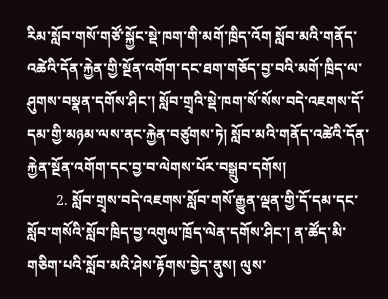རིམ་སློབ་གསོ་གཙོ་སྐྱོང་སྡེ་ཁག་གི་མགོ་ཁྲིད་འོག སློབ་མའི་གནོད་འཚེའི་དོན་རྐྱེན་གྱི་སྔོན་འགོག་དང་ཐག་གཅོད་བྱ་བའི་མགོ་ཁྲིད་ལ་ཤུགས་བསྣན་དགོས་ཤིང་། སློབ་གྲྭའི་སྡེ་ཁག་སོ་སོས་བདེ་འཇགས་དོ་དམ་གྱི་མཉམ་ལས་ནང་རྐྱེན་བཙུགས་ཏེ། སློབ་མའི་གནོད་འཚེའི་དོན་རྐྱེན་སྔོན་འགོག་དང་བྱ་བ་ལེགས་པོར་བསྒྲུབ་དགོས།
        2. སློབ་གྲྭས་བདེ་འཇགས་སློབ་གསོ་རྒྱུན་ལྡན་གྱི་དོ་དམ་དང་སློབ་གསོའི་སློབ་ཁྲིད་བྱ་འགུལ་ཁྲོད་ལེན་དགོས་ཤིང་། ན་ཚོད་མི་གཅིག་པའི་སློབ་མའི་ཤེས་རྟོགས་བྱེད་ནུས། ལུས་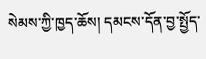སེམས་ཀྱི་ཁྱད་ཆོས། དམངས་དོན་བྱ་སྤྱོད་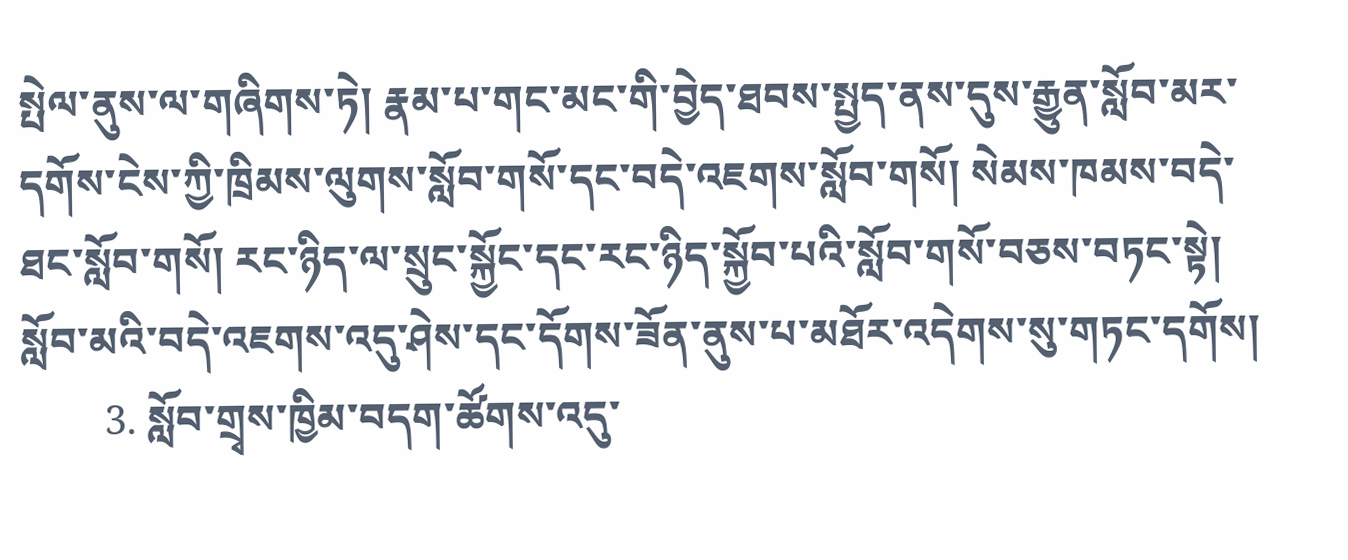སྤེལ་ནུས་ལ་གཞིགས་ཏེ། རྣམ་པ་གང་མང་གི་བྱེད་ཐབས་སྤྱད་ནས་དུས་རྒྱུན་སློབ་མར་དགོས་ངེས་ཀྱི་ཁྲིམས་ལུགས་སློབ་གསོ་དང་བདེ་འཇགས་སློབ་གསོ། སེམས་ཁམས་བདེ་ཐང་སློབ་གསོ། རང་ཉིད་ལ་སྲུང་སྐྱོང་དང་རང་ཉིད་སྐྱོབ་པའི་སློབ་གསོ་བཅས་བཏང་སྟེ། སློབ་མའི་བདེ་འཇགས་འདུ་ཤེས་དང་དོགས་ཟོན་ནུས་པ་མཐོར་འདེགས་སུ་གཏང་དགོས།
        3. སློབ་གྲྭས་ཁྱིམ་བདག་ཚོགས་འདུ་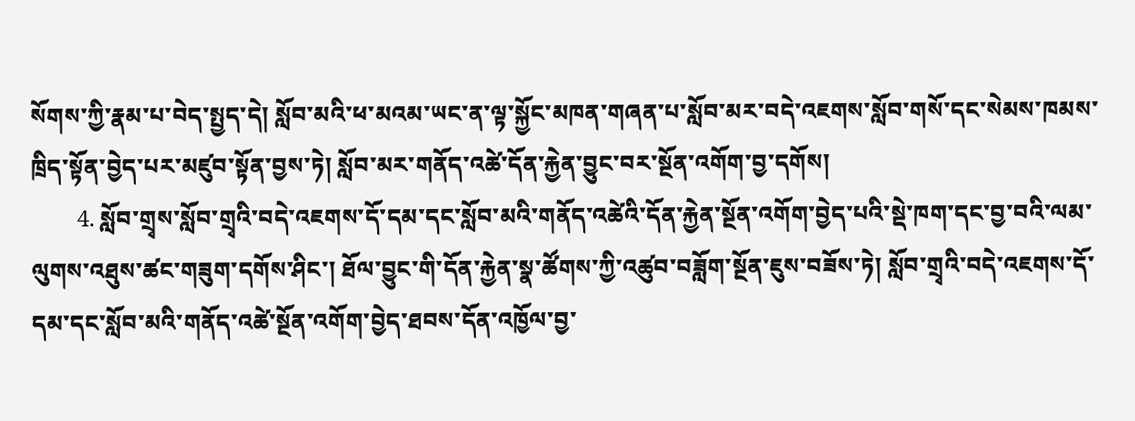སོགས་ཀྱི་རྣམ་པ་བེད་སྤྱད་དེ། སློབ་མའི་ཕ་མའམ་ཡང་ན་ལྟ་སྐྱོང་མཁན་གཞན་པ་སློབ་མར་བདེ་འཇགས་སློབ་གསོ་དང་སེམས་ཁམས་ཁྲིད་སྟོན་བྱེད་པར་མཛུབ་སྟོན་བྱས་ཏེ། སློབ་མར་གནོད་འཚེ་དོན་རྐྱེན་བྱུང་བར་སྔོན་འགོག་བྱ་དགོས།
        4. སློབ་གྲྭས་སློབ་གྲྭའི་བདེ་འཇགས་དོ་དམ་དང་སློབ་མའི་གནོད་འཚེའི་དོན་རྐྱེན་སྔོན་འགོག་བྱེད་པའི་སྡེ་ཁག་དང་བྱ་བའི་ལམ་ལུགས་འཐུས་ཚང་གཟུག་དགོས་ཤིང་། ཐོལ་བྱུང་གི་དོན་རྐྱེན་སྣ་ཚོགས་ཀྱི་འཚུབ་བཟློག་སྔོན་ཇུས་བཟོས་ཏེ། སློབ་གྲྭའི་བདེ་འཇགས་དོ་དམ་དང་སློབ་མའི་གནོད་འཚེ་སྔོན་འགོག་བྱེད་ཐབས་དོན་འཁྱོལ་བྱ་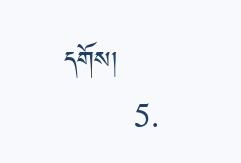དགོས།
        5.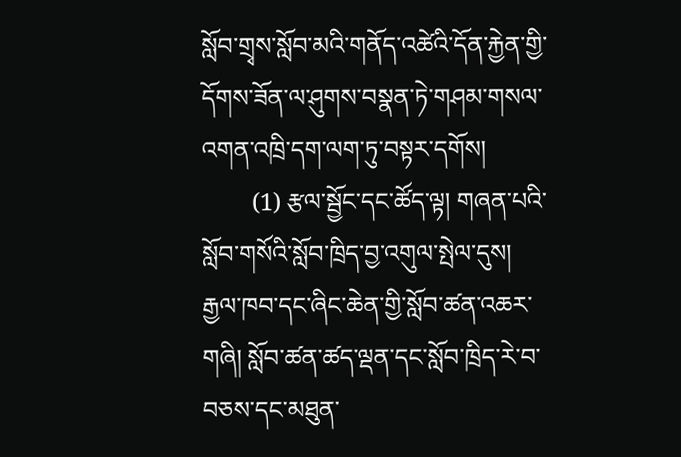སློབ་གྲྭས་སློབ་མའི་གནོད་འཚེའི་དོན་རྐྱེན་གྱི་དོགས་ཟོན་ལ་ཤུགས་བསྣན་ཏེ་གཤམ་གསལ་འགན་འཁྲི་དག་ལག་ཏུ་བསྟར་དགོས།
        (1) རྩལ་སྦྱོང་དང་ཚོད་ལྟ། གཞན་པའི་སློབ་གསོའི་སློབ་ཁྲིད་བྱ་འགུལ་སྤེལ་དུས། རྒྱལ་ཁབ་དང་ཞིང་ཆེན་གྱི་སློབ་ཚན་འཆར་གཞི། སློབ་ཚན་ཚད་ལྡན་དང་སློབ་ཁྲིད་རེ་བ་བཅས་དང་མཐུན་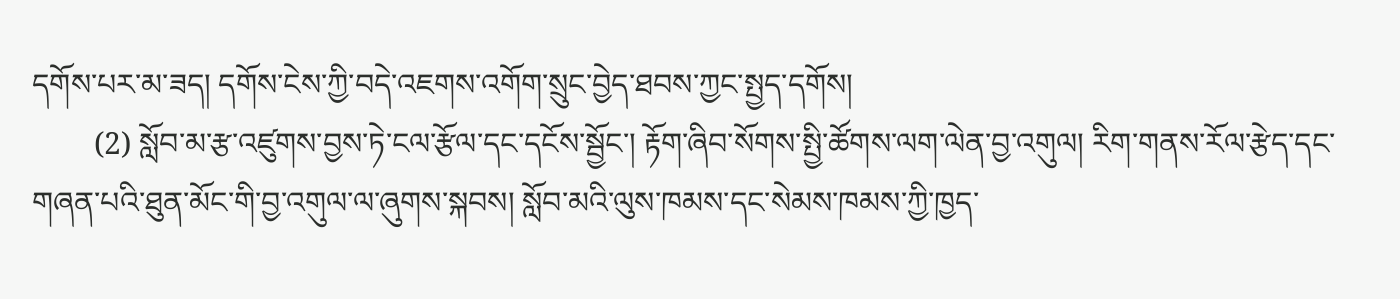དགོས་པར་མ་ཟད། དགོས་ངེས་ཀྱི་བདེ་འཇགས་འགོག་སྲུང་བྱེད་ཐབས་ཀྱང་སྤྱད་དགོས།
        (2) སློབ་མ་རྩ་འཛུགས་བྱས་ཏེ་ངལ་རྩོལ་དང་དངོས་སྦྱོང་། རྟོག་ཞིབ་སོགས་སྤྱི་ཚོགས་ལག་ལེན་བྱ་འགུལ། རིག་གནས་རོལ་རྩེད་དང་གཞན་པའི་ཐུན་མོང་གི་བྱ་འགུལ་ལ་ཞུགས་སྐབས། སློབ་མའི་ལུས་ཁམས་དང་སེམས་ཁམས་ཀྱི་ཁྱད་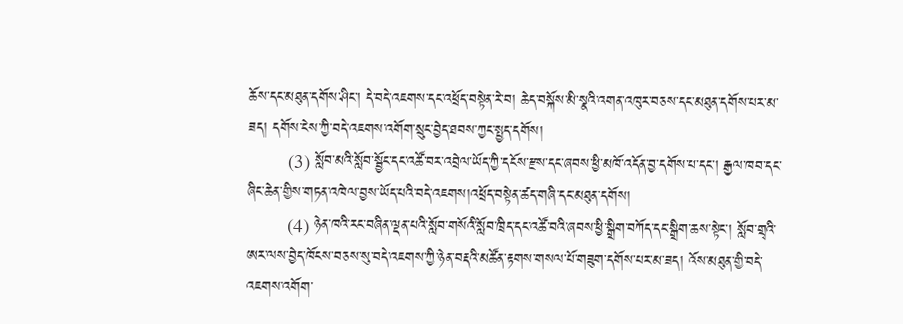ཆོས་དང་མཐུན་དགོས་ཤིང་། དེ་བདེ་འཇགས་དང་འཕྲོད་བསྟེན་རེ་བ། ཆེད་བསྐོས་མི་སྣའི་འགན་འཁུར་བཅས་དང་མཐུན་དགོས་པར་མ་ཟད། དགོས་ངེས་ཀྱི་བདེ་འཇགས་འགོག་སྲུང་བྱེད་ཐབས་ཀྱང་སྤྱད་དགོས།
        (3) སློབ་མའི་སློབ་སྦྱོང་དང་འཚོ་བར་འབྲེལ་ཡོད་ཀྱི་དངོས་རྫས་དང་ཞབས་ཕྱི་མཁོ་འདོན་བྱ་དགོས་པ་དང་། རྒྱལ་ཁབ་དང་ཞིང་ཆེན་གྱིས་གཏན་འཁེལ་བྱས་ཡོད་པའི་བདེ་འཇགས།འཕྲོད་བསྟེན་ཚད་གཞི་དང་མཐུན་དགོས།
        (4) ཉེན་ཁའི་རང་བཞིན་ལྡན་པའི་སློབ་གསོའི་སློབ་ཁྲིད་དང་འཚོ་བའི་ཞབས་ཕྱི་སྒྲིག་བཀོད་དང་སྒྲིག་ཆས་སྟེང་། སློབ་གྲྭའི་ཨར་ལས་བྱེད་ཁོངས་བཅས་སུ་བདེ་འཇགས་ཀྱི་ཉེན་བརྡའི་མཚོན་རྟགས་གསལ་པོ་གཟུག་དགོས་པར་མ་ཟད། འོས་མཐུན་གྱི་བདེ་འཇགས་འགོག་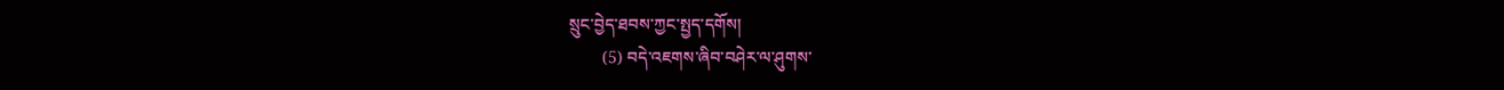སྲུང་བྱེད་ཐབས་ཀྱང་སྤྱད་དགོས།
        (5) བདེ་འཇགས་ཞིབ་བཤེར་ལ་ཤུགས་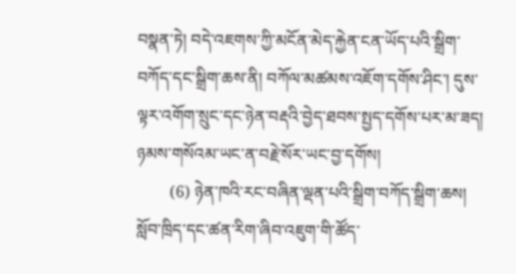བསྣན་ཏེ། བདེ་འཇགས་ཀྱི་མངོན་མེད་རྐྱེན་ངན་ཡོད་པའི་སྒྲིག་བཀོད་དང་སྒྲིག་ཆས་ནི། བཀོལ་མཚམས་འཇོག་དགོས་ཤིང་། དུས་ལྟར་འགོག་སྲུང་དང་ཉེན་བརྡའི་བྱེད་ཐབས་སྤྱད་དགོས་པར་མ་ཟད། ཉམས་གསོའམ་ཡང་ན་བརྗེ་སོར་ཡང་བྱ་དགོས།
        (6) ཉེན་ཁའི་རང་བཞིན་ལྡན་པའི་སྒྲིག་བཀོད་སྒྲིག་ཆས། སློབ་ཁྲིད་དང་ཚན་རིག་ཞིབ་འཇུག་གི་ཚོད་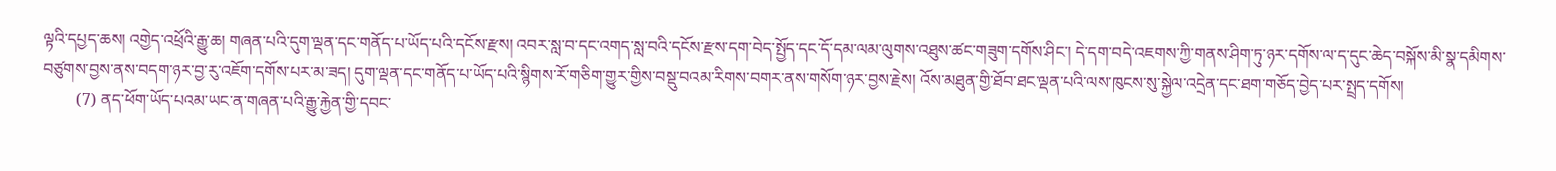ལྟའི་དཔྱད་ཆས། འགྱེད་འཕྲོའི་རྒྱུ་ཆ། གཞན་པའི་དུག་ལྡན་དང་གནོད་པ་ཡོད་པའི་དངོས་རྫས། འབར་སླ་བ་དང་འགད་སླ་བའི་དངོས་རྫས་དག་བེད་སྤྱོད་དང་དོ་དམ་ལམ་ལུགས་འཐུས་ཚང་གཟུག་དགོས་ཤིང་། དེ་དག་བདེ་འཇགས་ཀྱི་གནས་ཤིག་ཏུ་ཉར་དགོས་ལ་ད་དུང་ཆེད་བསྐོས་མི་སྣ་དམིགས་བཙུགས་བྱས་ནས་བདག་ཉར་བྱ་རུ་འཇོག་དགོས་པར་མ་ཟད། དུག་ལྡན་དང་གནོད་པ་ཡོད་པའི་སྙིགས་རོ་གཅིག་གྱུར་གྱིས་བསྡུ་བའམ་རིགས་བགར་ནས་གསོག་ཉར་བྱས་རྗེས། འོས་མཐུན་གྱི་ཐོབ་ཐང་ལྡན་པའི་ལས་ཁུངས་སུ་སྐྱེལ་འདྲེན་དང་ཐག་གཅོད་བྱེད་པར་སྤྲད་དགོས།
        (7) ནད་ཕོག་ཡོད་པའམ་ཡང་ན་གཞན་པའི་རྒྱུ་རྐྱེན་གྱི་དབང་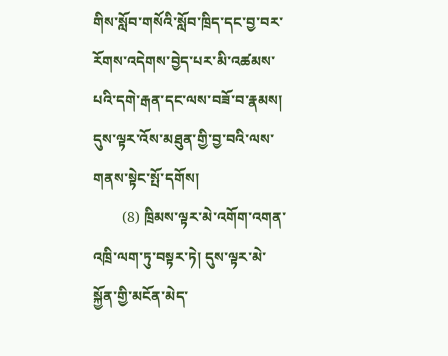གིས་སློབ་གསོའི་སློབ་ཁྲིད་དང་བྱ་བར་རོགས་འདེགས་བྱེད་པར་མི་འཚམས་པའི་དགེ་རྒན་དང་ལས་བཟོ་བ་རྣམས། དུས་ལྟར་འོས་མཐུན་གྱི་བྱ་བའི་ལས་གནས་སྟེང་སྤོ་དགོས།
        (8) ཁྲིམས་ལྟར་མེ་འགོག་འགན་འཁྲི་ལག་ཏུ་བསྟར་ཏེ། དུས་ལྟར་མེ་སྐྱོན་གྱི་མངོན་མེད་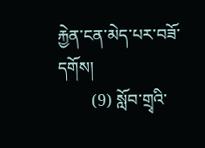རྐྱེན་ངན་མེད་པར་བཟོ་དགོས།
        (9) སློབ་གྲྭའི་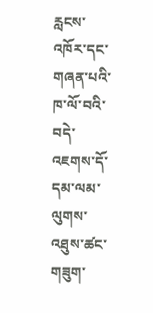རླངས་འཁོར་དང་གཞན་པའི་ཁ་ལོ་བའི་བདེ་འཇགས་དོ་དམ་ལམ་ལུགས་འཐུས་ཚང་གཟུག་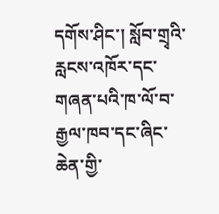དགོས་ཤིང་། སློབ་གྲྭའི་རླངས་འཁོར་དང་གཞན་པའི་ཁ་ལོ་བ་རྒྱལ་ཁབ་དང་ཞིང་ཆེན་གྱི་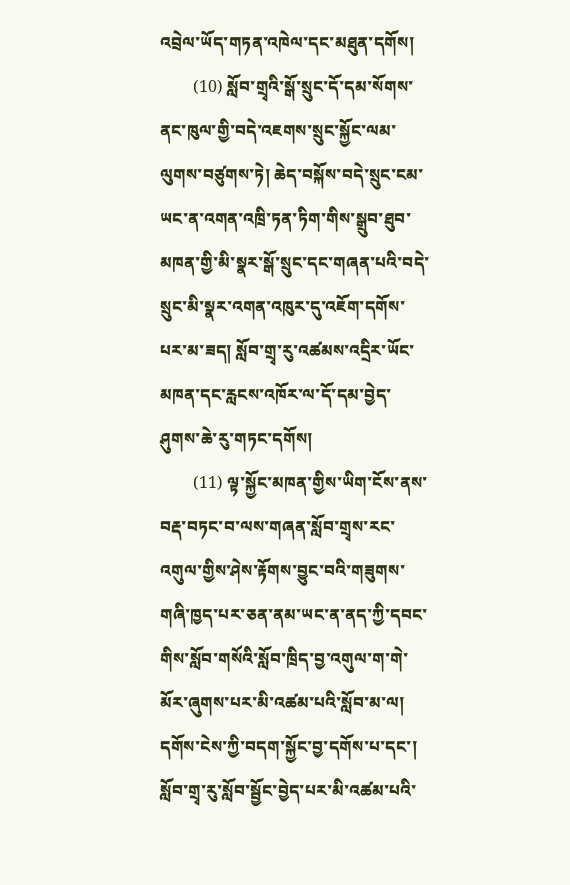འབྲེལ་ཡོད་གཏན་འཁེལ་དང་མཐུན་དགོས།
        (10) སློབ་གྲྭའི་སྒོ་སྲུང་དོ་དམ་སོགས་ནང་ཁུལ་གྱི་བདེ་འཇགས་སྲུང་སྐྱོང་ལམ་ལུགས་བཙུགས་ཏེ། ཆེད་བསྐོས་བདེ་སྲུང་ངམ་ཡང་ན་འགན་འཁྲི་ཏན་ཏིག་གིས་སྒྲུབ་ཐུབ་མཁན་གྱི་མི་སྣར་སྒོ་སྲུང་དང་གཞན་པའི་བདེ་སྲུང་མི་སྣར་འགན་འཁུར་དུ་འཇོག་དགོས་པར་མ་ཟད། སློབ་གྲྭ་རུ་འཚམས་འདྲིར་ཡོང་མཁན་དང་རླངས་འཁོར་ལ་དོ་དམ་བྱེད་ཤུགས་ཆེ་རུ་གཏང་དགོས།
        (11) ལྟ་སྐྱོང་མཁན་གྱིས་ཡིག་ངོས་ནས་བརྡ་བཏང་བ་ལས་གཞན་སློབ་གྲྭས་རང་འགུལ་གྱིས་ཤེས་རྟོགས་བྱུང་བའི་གཟུགས་གཞི་ཁྱད་པར་ཅན་ནམ་ཡང་ན་ནད་ཀྱི་དབང་གིས་སློབ་གསོའི་སློབ་ཁྲིད་བྱ་འགུལ་ག་གེ་མོར་ཞུགས་པར་མི་འཚམ་པའི་སློབ་མ་ལ། དགོས་ངེས་ཀྱི་བདག་སྐྱོང་བྱ་དགོས་པ་དང་། སློབ་གྲྭ་རུ་སློབ་སྦྱོང་བྱེད་པར་མི་འཚམ་པའི་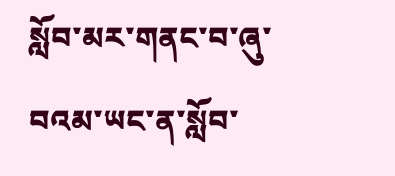སློབ་མར་གནང་བ་ཞུ་བའམ་ཡང་ན་སློབ་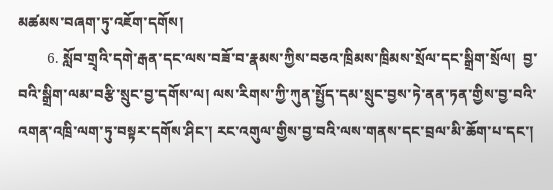མཚམས་བཞག་ཏུ་འཇོག་དགོས།
        6. སློབ་གྲྭའི་དགེ་རྒན་དང་ལས་བཟོ་བ་རྣམས་ཀྱིས་བཅའ་ཁྲིམས་ཁྲིམས་སྲོལ་དང་སྒྲིག་སྲོལ།  བྱ་བའི་སྒྲིག་ལམ་བརྩི་སྲུང་བྱ་དགོས་ལ། ལས་རིགས་ཀྱི་ཀུན་སྤྱོད་དམ་སྲུང་བྱས་ཏེ་ནན་ཏན་གྱིས་བྱ་བའི་འགན་འཁྲི་ལག་ཏུ་བསྟར་དགོས་ཤིང་། རང་འགུལ་གྱིས་བྱ་བའི་ལས་གནས་དང་བྲལ་མི་ཆོག་པ་དང་།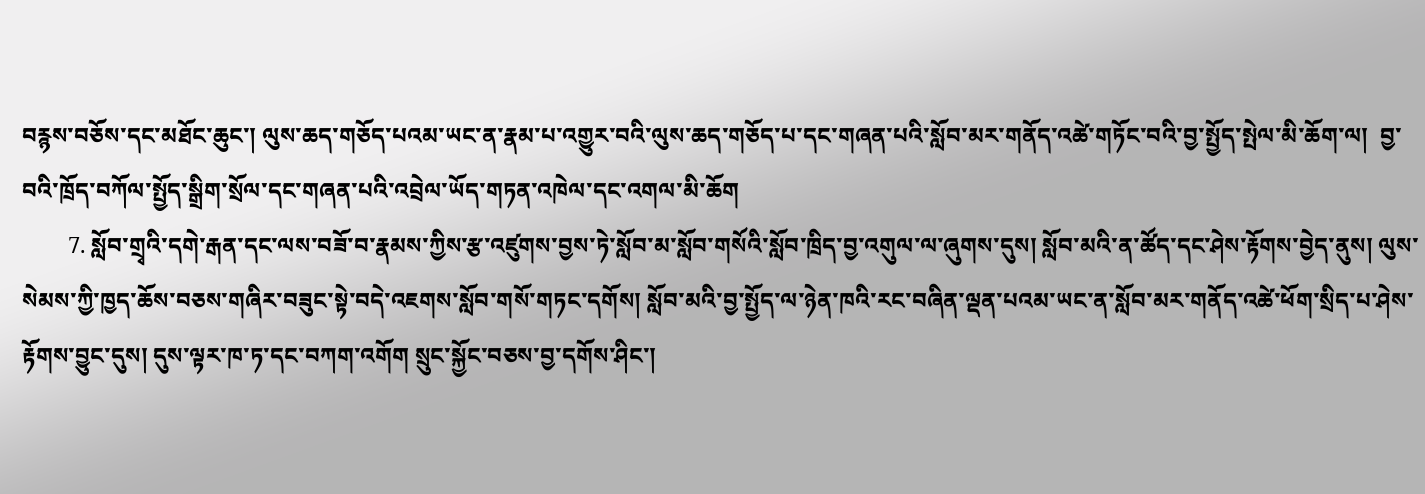བརྙས་བཅོས་དང་མཐོང་ཆུང་། ལུས་ཆད་གཅོད་པའམ་ཡང་ན་རྣམ་པ་འགྱུར་བའི་ལུས་ཆད་གཅོད་པ་དང་གཞན་པའི་སློབ་མར་གནོད་འཚེ་གཏོང་བའི་བྱ་སྤྱོད་སྤེལ་མི་ཆོག་ལ།  བྱ་བའི་ཁྲོད་བཀོལ་སྤྱོད་སྒྲིག་སྲོལ་དང་གཞན་པའི་འབྲེལ་ཡོད་གཏན་འཁེལ་དང་འགལ་མི་ཆོག
        7. སློབ་གྲྭའི་དགེ་རྒན་དང་ལས་བཟོ་བ་རྣམས་ཀྱིས་རྩ་འཛུགས་བྱས་ཏེ་སློབ་མ་སློབ་གསོའི་སློབ་ཁྲིད་བྱ་འགུལ་ལ་ཞུགས་དུས། སློབ་མའི་ན་ཚོད་དང་ཤེས་རྟོགས་བྱེད་ནུས། ལུས་སེམས་ཀྱི་ཁྱད་ཆོས་བཅས་གཞིར་བཟུང་སྟེ་བདེ་འཇགས་སློབ་གསོ་གཏང་དགོས། སློབ་མའི་བྱ་སྤྱོད་ལ་ཉེན་ཁའི་རང་བཞིན་ལྡན་པའམ་ཡང་ན་སློབ་མར་གནོད་འཚེ་ཕོག་སྲིད་པ་ཤེས་རྟོགས་བྱུང་དུས། དུས་ལྟར་ཁ་ཏ་དང་བཀག་འགོག སྲུང་སྐྱོང་བཅས་བྱ་དགོས་ཤིང་།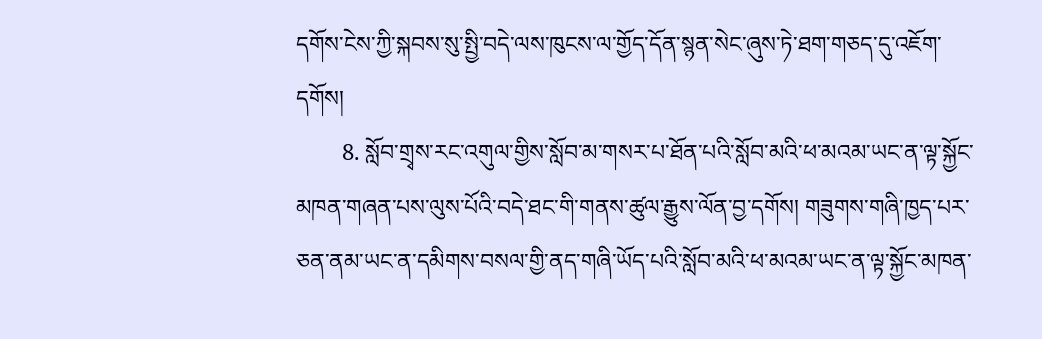དགོས་ངེས་ཀྱི་སྐབས་སུ་སྤྱི་བདེ་ལས་ཁུངས་ལ་གྱོད་དོན་སྙན་སེང་ཞུས་ཏེ་ཐག་གཅད་དུ་འཇོག་དགོས།
        8. སློབ་གྲྭས་རང་འགུལ་གྱིས་སློབ་མ་གསར་པ་ཐོན་པའི་སློབ་མའི་ཕ་མའམ་ཡང་ན་ལྟ་སྐྱོང་མཁན་གཞན་པས་ལུས་པོའི་བདེ་ཐང་གི་གནས་ཚུལ་རྒྱུས་ལོན་བྱ་དགོས། གཟུགས་གཞི་ཁྱད་པར་ཅན་ནམ་ཡང་ན་དམིགས་བསལ་གྱི་ནད་གཞི་ཡོད་པའི་སློབ་མའི་ཕ་མའམ་ཡང་ན་ལྟ་སྐྱོང་མཁན་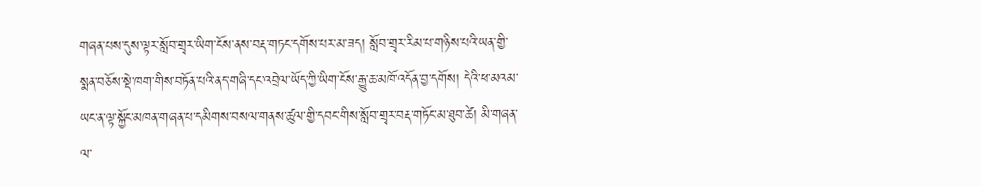གཞན་པས་དུས་ལྟར་སློབ་གྲྭར་ཡིག་ངོས་ནས་བརྡ་གཏང་དགོས་པར་མ་ཟད། སློབ་གྲྭར་རིམ་པ་གཉིས་པའི་ཡན་གྱི་སྨན་བཅོས་སྡེ་ཁག་གིས་བཏོན་པའི་ནད་གཞི་དང་འབྲེལ་ཡོད་ཀྱི་ཡིག་ངོས་རྒྱུ་ཆ་མཁོ་འདོན་བྱ་དགོས། དེའི་ཕ་མའམ་ཡང་ན་ལྟ་སྐྱོང་མཁན་གཞན་པ་དམིགས་བསལ་གནས་ཚུལ་གྱི་དབང་གིས་སློབ་གྲྭར་བརྡ་གཏོང་མ་ཐུབ་ཚེ། མི་གཞན་ལ་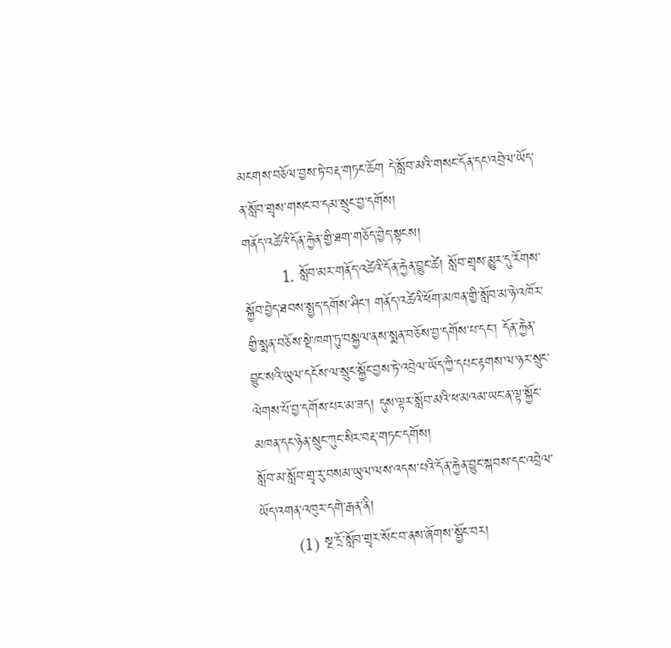མངགས་བཅོལ་བྱས་ཏེ་བརྡ་གཏང་ཆོག དེ་སློབ་མའི་གསང་དོན་དང་འབྲེལ་ཡོད་ན་སློབ་གྲྭས་གསང་བ་དམ་སྲུང་བྱ་དགོས།
གནོད་འཚེའི་དོན་རྐྱེན་གྱི་ཐག་གཅོད་བྱེད་སྟངས།
        1. སློབ་མར་གནོད་འཚེའི་དོན་རྐྱེན་བྱུང་ཚེ། སློབ་གྲྭས་མྱུར་དུ་རོགས་སྐྱོབ་བྱེད་ཐབས་སྤྱད་དགོས་ཤིང་། གནོད་འཚེའི་ཕོག་མཁན་གྱི་སློབ་མ་ཉེ་འཁོར་གྱི་སྨན་བཅོས་སྡེ་ཁག་ཏུ་བསྐྱལ་ནས་སྨན་བཅོས་བྱ་དགོས་པ་དང་། དོན་རྐྱེན་བྱུང་སའི་ཡུལ་དངོས་ལ་སྲུང་སྐྱོང་བྱས་ཏེ་འབྲེལ་ཡོད་ཀྱི་དཔང་རྟགས་ལ་ཉར་སྲུང་ལེགས་པོ་བྱ་དགོས་པར་མ་ཟད། དུས་ལྟར་སློབ་མའི་ཕ་མའམ་ཡང་ན་ལྟ་སྐྱོང་མཁན་དང་ཉེན་སྲུང་ཀུང་སིར་བརྡ་གཏང་དགོས།
སློབ་མ་སློབ་གྲྭ་རུ་བསམ་ཡུལ་ལས་འདས་པའི་དོན་རྐྱེན་བྱུང་སྐབས་དང་འབྲེལ་ཡོད་འགན་འཁུར་དགེ་རྒན་ནི།
        (1) སྔ་དྲོ་སློབ་གྲྭར་སོང་བ་ནས་ཞོགས་སྦྱོང་བར།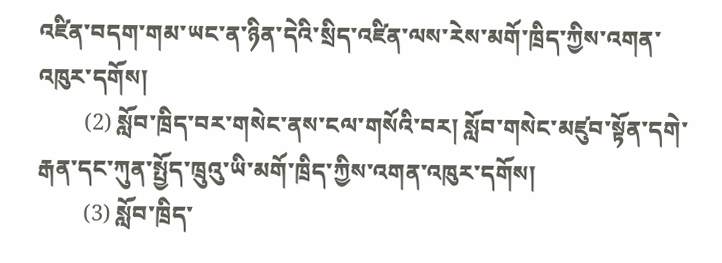འཛིན་བདག་གམ་ཡང་ན་ཉིན་དེའི་སྲིད་འཛིན་ལས་རེས་མགོ་ཁྲིད་ཀྱིས་འགན་འཁུར་དགོས།
        (2) སློབ་ཁྲིད་བར་གསེང་ནས་ངལ་གསོའི་བར། སློབ་གསེང་མཛུབ་སྟོན་དགེ་རྒན་དང་ཀུན་སྤྱོད་ཁྲུའུ་ཡི་མགོ་ཁྲིད་ཀྱིས་འགན་འཁུར་དགོས།
        (3) སློབ་ཁྲིད་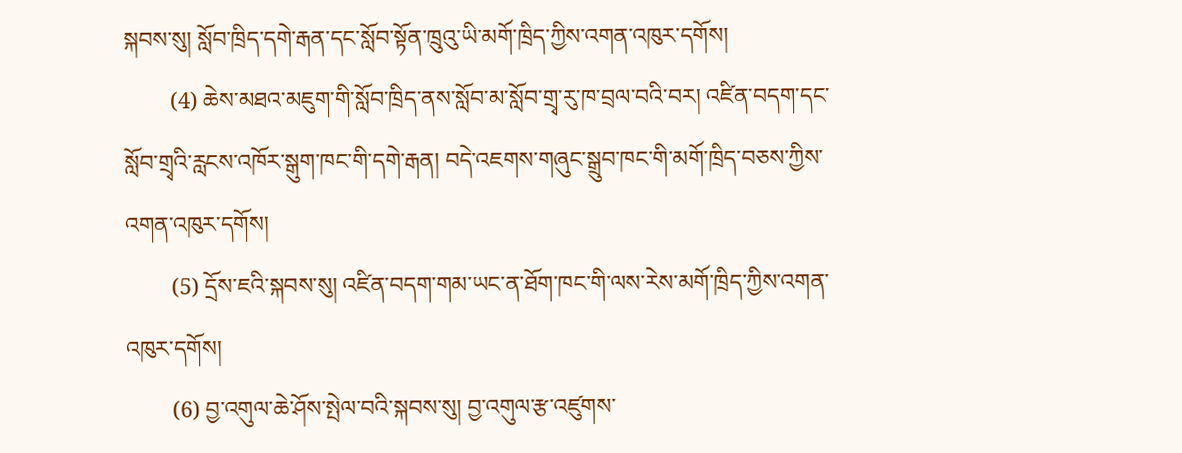སྐབས་སུ། སློབ་ཁྲིད་དགེ་རྒན་དང་སློབ་སྟོན་ཁྲུའུ་ཡི་མགོ་ཁྲིད་ཀྱིས་འགན་འཁུར་དགོས།
        (4) ཆེས་མཐའ་མཇུག་གི་སློབ་ཁྲིད་ནས་སློབ་མ་སློབ་གྲྭ་རུ་ཁ་བྲལ་བའི་བར། འཛིན་བདག་དང་སློབ་གྲྭའི་རླངས་འཁོར་སྒུག་ཁང་གི་དགེ་རྒན། བདེ་འཇགས་གཞུང་སྒྲུབ་ཁང་གི་མགོ་ཁྲིད་བཅས་ཀྱིས་འགན་འཁུར་དགོས།
        (5) དྲོས་ཇའི་སྐབས་སུ། འཛིན་བདག་གམ་ཡང་ན་ཐོག་ཁང་གི་ལས་རེས་མགོ་ཁྲིད་ཀྱིས་འགན་འཁུར་དགོས།
        (6) བྱ་འགུལ་ཆེ་ཤོས་སྤེལ་བའི་སྐབས་སུ། བྱ་འགུལ་རྩ་འཛུགས་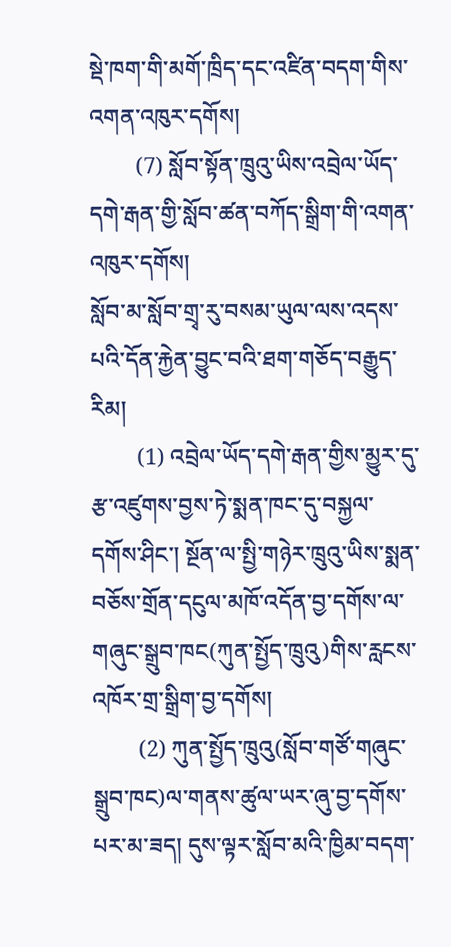སྡེ་ཁག་གི་མགོ་ཁྲིད་དང་འཛིན་བདག་གིས་འགན་འཁུར་དགོས།
        (7) སློབ་སྟོན་ཁྲུའུ་ཡིས་འབྲེལ་ཡོད་དགེ་རྒན་གྱི་སློབ་ཚན་བཀོད་སྒྲིག་གི་འགན་འཁུར་དགོས།
སློབ་མ་སློབ་གྲྭ་རུ་བསམ་ཡུལ་ལས་འདས་པའི་དོན་རྐྱེན་བྱུང་བའི་ཐག་གཅོད་བརྒྱུད་རིམ།
        (1) འབྲེལ་ཡོད་དགེ་རྒན་གྱིས་མྱུར་དུ་རྩ་འཛུགས་བྱས་ཏེ་སྨན་ཁང་དུ་བསྐྱལ་དགོས་ཤིང་། སྔོན་ལ་སྤྱི་གཉེར་ཁྲུའུ་ཡིས་སྨན་བཅོས་གྲོན་དངུལ་མཁོ་འདོན་བྱ་དགོས་ལ་གཞུང་སྒྲུབ་ཁང(ཀུན་སྤྱོད་ཁྲུའུ)གིས་རླངས་འཁོར་གྲ་སྒྲིག་བྱ་དགོས།
        (2) ཀུན་སྤྱོད་ཁྲུའུ(སློབ་གཙོ་གཞུང་སྒྲུབ་ཁང)ལ་གནས་ཚུལ་ཡར་ཞུ་བྱ་དགོས་པར་མ་ཟད། དུས་ལྟར་སློབ་མའི་ཁྱིམ་བདག་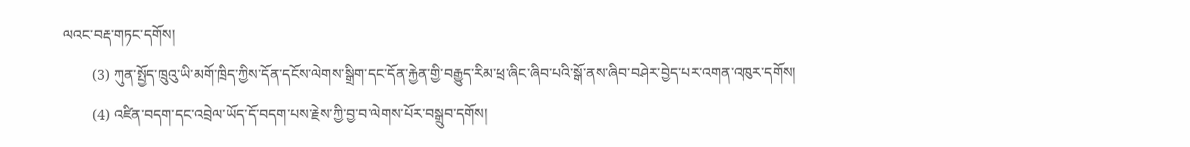ལའང་བརྡ་གཏང་དགོས།
        (3) ཀུན་སྤྱོད་ཁྲུའུ་ཡི་མགོ་ཁྲིད་ཀྱིས་དོན་དངོས་ལེགས་སྒྲིག་དང་དོན་རྐྱེན་གྱི་བརྒྱུད་རིམ་ཕྲ་ཞིང་ཞིབ་པའི་སྒོ་ནས་ཞིབ་བཤེར་བྱེད་པར་འགན་འཁུར་དགོས།
        (4) འཛིན་བདག་དང་འབྲེལ་ཡོད་དོ་བདག་པས་རྗེས་ཀྱི་བྱ་བ་ལེགས་པོར་བསྒྲུབ་དགོས།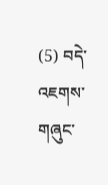(5) བདེ་འཇགས་གཞུང་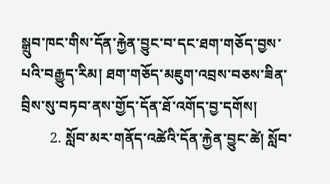སྒྲུབ་ཁང་གིས་དོན་རྐྱེན་བྱུང་བ་དང་ཐག་གཅོད་བྱས་པའི་བརྒྱུད་རིམ། ཐག་གཅོད་མཇུག་འབྲས་བཅས་ཟིན་བྲིས་སུ་བཏབ་ནས་གྱོད་དོན་ཐོ་འགོད་བྱ་དགོས།
        2. སློབ་མར་གནོད་འཚེའི་དོན་རྐྱེན་བྱུང་ཚེ། སློབ་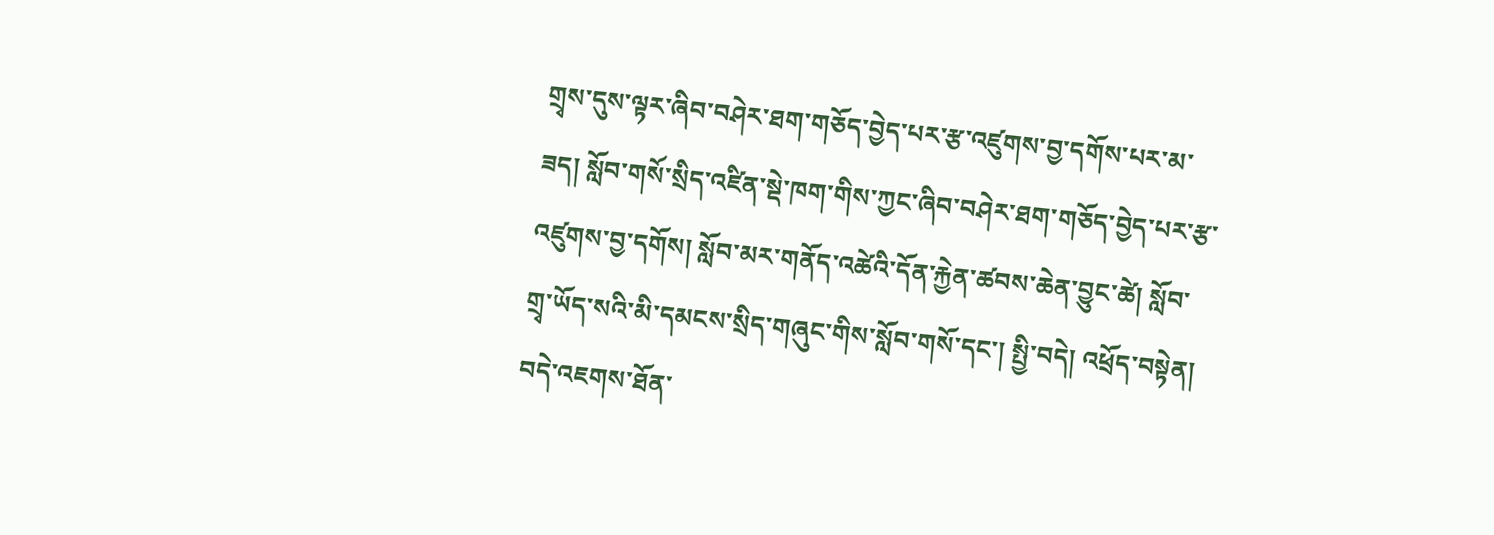གྲྭས་དུས་ལྟར་ཞིབ་བཤེར་ཐག་གཅོད་བྱེད་པར་རྩ་འཛུགས་བྱ་དགོས་པར་མ་ཟད། སློབ་གསོ་སྲིད་འཛིན་སྡེ་ཁག་གིས་ཀྱང་ཞིབ་བཤེར་ཐག་གཅོད་བྱེད་པར་རྩ་འཛུགས་བྱ་དགོས། སློབ་མར་གནོད་འཚེའི་དོན་རྐྱེན་ཚབས་ཆེན་བྱུང་ཚེ། སློབ་གྲྭ་ཡོད་སའི་མི་དམངས་སྲིད་གཞུང་གིས་སློབ་གསོ་དང་། སྤྱི་བདེ། འཕྲོད་བསྟེན། བདེ་འཇགས་ཐོན་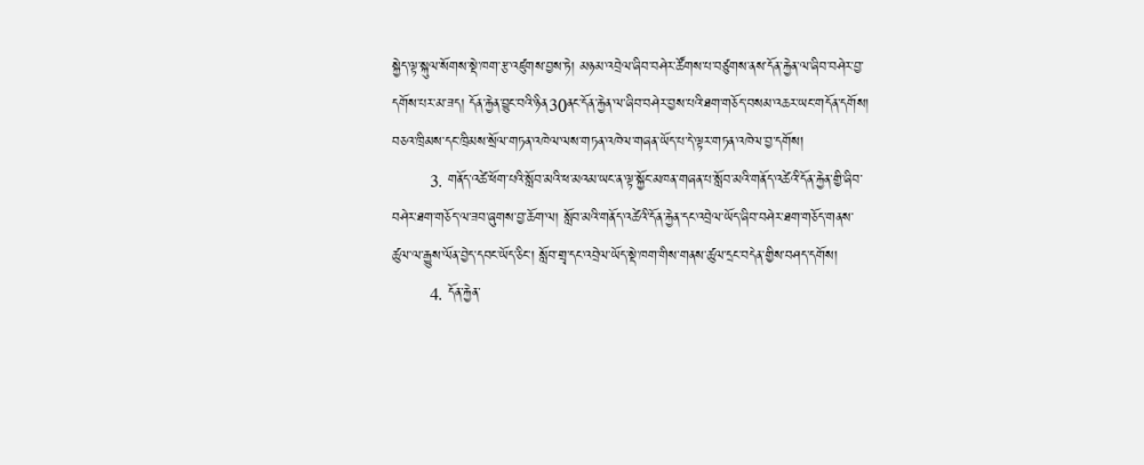སྐྱེད་ལྟ་སྐུལ་སོགས་སྡེ་ཁག་རྩ་འཛུགས་བྱས་ཏེ། མཉམ་འབྲེལ་ཞིབ་བཤེར་ཚོགས་པ་བཙུགས་ནས་དོན་རྐྱེན་ལ་ཞིབ་བཤེར་བྱ་དགོས་པར་མ་ཟད། དོན་རྐྱེན་བྱུང་བའི་ཉིན30ནང་དོན་རྐྱེན་ལ་ཞིབ་བཤེར་བྱས་པའི་ཐག་གཅོད་བསམ་འཆར་ཡང་གདོན་དགོས། བཅའ་ཁྲིམས་དང་ཁྲིམས་སྲོལ་གཏན་འཁེལ་ལས་གཏན་འཁེལ་གཞན་ཡོད་པ་དེ་ལྟར་གཏན་འཁེལ་བྱ་དགོས།
        3. གནོད་འཚེ་ཕོག་པའི་སློབ་མའི་ཕ་མའམ་ཡང་ན་ལྟ་སྐྱོང་མཁན་གཞན་པ་སློབ་མའི་གནོད་འཚེའི་དོན་རྐྱེན་གྱི་ཞིབ་བཤེར་ཐག་གཅོད་ལ་ཟབ་ཞུགས་བྱ་ཆོག་ལ། སློབ་མའི་གནོད་འཚེའི་དོན་རྐྱེན་དང་འབྲེལ་ཡོད་ཞིབ་བཤེར་ཐག་གཅོད་གནས་ཚུལ་ལ་རྒྱུས་ལོན་བྱེད་དབང་ཡོད་ཅིང་། སློབ་གྲྭ་དང་འབྲེལ་ཡོད་སྡེ་ཁག་གིས་གནས་ཚུལ་དྲང་བདེན་གྱིས་བཤད་དགོས།
        4. དོན་རྐྱེན་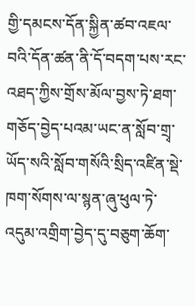གྱི་དམངས་དོན་སྐྱིན་ཚབ་འཇལ་བའི་དོན་ཚན་ནི་དོ་བདག་པས་རང་འཐད་ཀྱིས་གྲོས་མོལ་བྱས་ཏེ་ཐག་གཅོད་བྱེད་པའམ་ཡང་ན་སློབ་གྲྭ་ཡོད་སའི་སློབ་གསོའི་སྲིད་འཛིན་སྡེ་ཁག་སོགས་ལ་སྙན་ཞུ་ཕུལ་ཏེ་འདུམ་འགྲིག་བྱེད་དུ་བཅུག་ཆོག་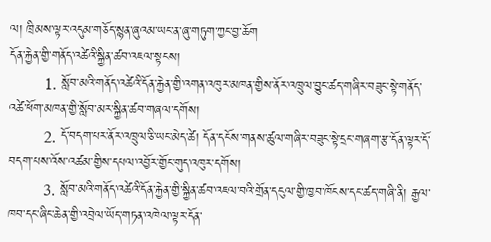ལ། ཁྲིམས་ལྟར་འདུམ་གཅོད་སྙན་ཞུའམ་ཡང་ན་ཞུ་གཏུག་ཀྱང་བྱ་ཆོག
དོན་རྐྱེན་གྱི་གནོད་འཚེའི་སྐྱིན་ཚབ་འཇལ་སྟངས།
        1. སློབ་མའི་གནོད་འཚེའི་དོན་རྐྱེན་གྱི་འགན་འཁུར་མཁན་གྱིས་ནོར་འཁྲུལ་བྱུང་ཚད་གཞིར་བཟུང་སྟེ་གནོད་འཚེ་ཕོག་མཁན་གྱི་སློབ་མར་སྐྱིན་ཚབ་གཞལ་དགོས།
        2. དོ་བདག་པར་ནོར་འཁྲུལ་ཅི་ཡང་མེད་ཚེ། དོན་དངོས་གནས་ཚུལ་གཞིར་བཟུང་སྟེ་དྲང་གཞག་རྩ་དོན་ལྟར་དོ་བདག་པས་འོས་འཚམ་གྱིས་དཔལ་འབྱོར་གྱོང་གུད་འཁུར་དགོས།
        3. སློབ་མའི་གནོད་འཚེའི་དོན་རྐྱེན་གྱི་སྐྱིན་ཚབ་འཇལ་བའི་གྲོན་དངུལ་གྱི་ཁྱབ་ཁོངས་དང་ཚད་གཞི་ནི། རྒྱལ་ཁབ་དང་ཞིང་ཆེན་གྱི་འབྲེལ་ཡོད་གཏན་འཁེལ་ལྟར་དོན་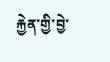རྐྱེན་གྱི་བྱེ་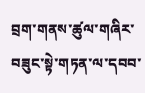བྲག་གནས་ཚུལ་གཞིར་བཟུང་སྟེ་གཏན་ལ་དབབ་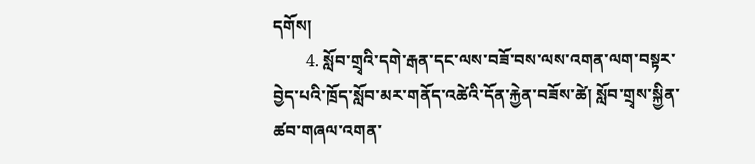དགོས།
        4. སློབ་གྲྭའི་དགེ་རྒན་དང་ལས་བཟོ་བས་ལས་འགན་ལག་བསྟར་བྱེད་པའི་ཁྲོད་སློབ་མར་གནོད་འཚེའི་དོན་རྐྱེན་བཟོས་ཚེ། སློབ་གྲྭས་སྐྱིན་ཚབ་གཞལ་འགན་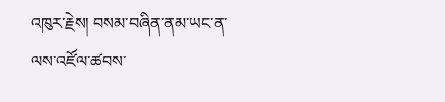འཁུར་རྗེས། བསམ་བཞིན་ནམ་ཡང་ན་ལས་འཛོལ་ཚབས་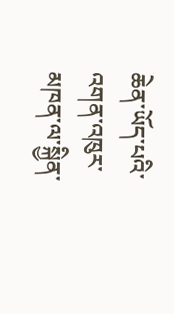ཆེན་ཡོད་པའི་འགན་འཁུར་མཁན་ལ་སྐྱིན་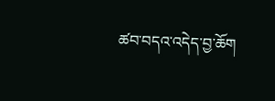ཚབ་བདའ་འདེད་བྱ་ཆོག